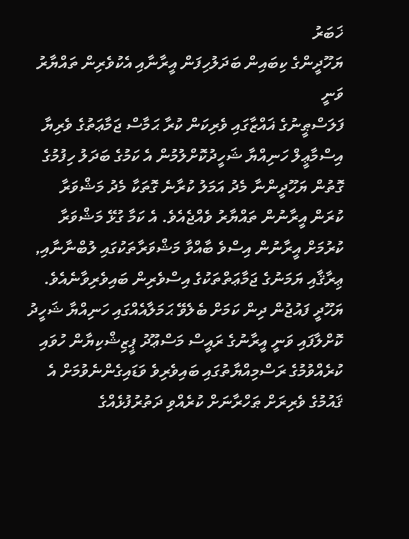ޚަބަރު
ޔަހޫދީންގެ ކިބައިން ބަދަލުހިފަން އީރާނާއި އެކުވެރިން ތައްޔާރު ވަނީ
ފަލަސްޠީނުގެ ޣައްޒާގައި ވެރިކަން ކުރާ ޙަމާސް ޖަމާޢަތުގެ ވެރިޔާ އިސްމާޢީލް ހަނިއްޔާ ޝަހީދުކޮށްލުމުން އެ ކަމުގެ ބަދަލު ހިފުމުގެ ގޮތުން ޔަހޫދީންނާ މެދު އަމަލު ކުރާނެ ގޮތަކާ މެދު މަޝްވަރާ ކުރަން އީރާނުން ތައްޔާރު ވެއްޖެއެވެ. އެ ކަމާ ގުޅޭ މަޝްވަރާ ކުރުމަށް އީރާނުން އިސްވެ ބާއްވާ މަޝްވަރާތަކުގައި ލުބްނާނާއި, ޢިރާޤާއި ޔަމަނުގެ ޖަމާޢަތްތަކުގެ އިސްވެރިން ބައިވެރިވާނެއެވެ.
ޔަހޫދީ ފައުޖުން ދިން ކަމަށް ބެލެވޭ ޙަމަލާއެއްގައި ހަނިއްޔާ ޝަހީދު ކޮށްލާފައި ވަނީ އީރާނުގެ ރައީސް މަސްޢޫދު ޕީޒިޝްކިޔާން ހުވައި ކުރެއްވުމުގެ ރަސްމިއްޔާތުގައި ބައިވެރިވެ ވަޑައިގެންނެވުމަށް އެ ޤައުމުގެ ވެރިރަށް ޠަހްރާނަށް ކުރެއްވި ދަތުރުފުޅެއްގެ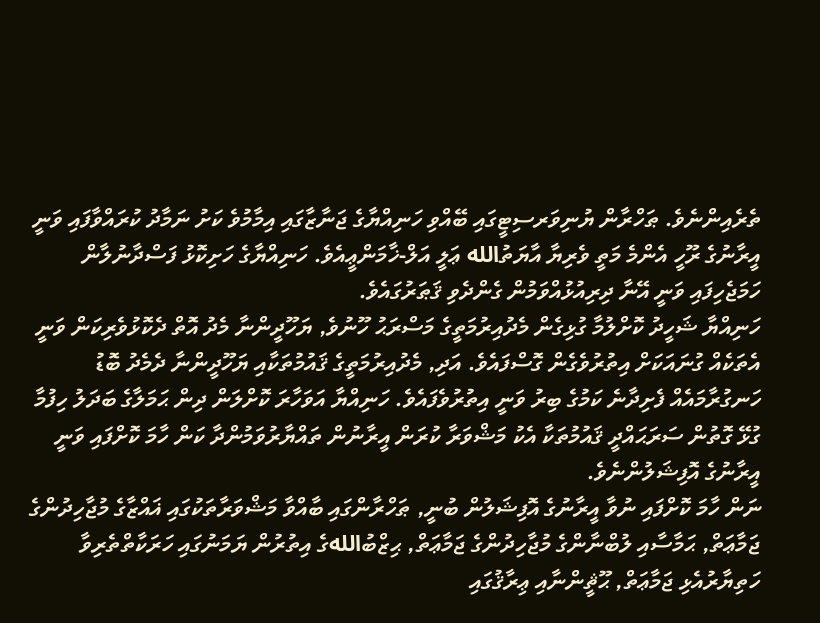ތެރެއިންނެވެ. ޠަހްރާން ޔުނިވަރސިޓީގައި ބޭއްވި ހަނިއްޔާގެ ޖަނާޒާގައި އިމާމުވެ ކަށު ނަމާދު ކުރައްވާފައި ވަނީ އީރާނުގެ ރޫހީ އެންމެ މަތީ ވެރިޔާ އާޔަތުالله ޢަލީ އަލް-ޚާމަންޢީއެވެ. ހަނިއްޔާގެ ހަށިކޮޅު ފަސްދާނުލާން ހަމަޖެހިފައި ވަނީ އޭނާ ދިރިއުޅުއްވަމުން ގެންދެވި ޤަޠަރުގައެވެ.
ހަނިއްޔާ ޝަހީދު ކޮށްލުމާ ގުޅިގެން މެދުއިރުމަތީގެ މަސްރަޙު ހޫނުވެ, ޔަހޫދީންނާ މެދު އޮތް ދެކޮޅުވެރިކަން ވަނީ އެތަކެއް ގުނައަކަށް އިތުރުވެގެން ގޮސްފައެވެ. އަދި, މެދުއިރުމަތީގެ ޤައުމުތަކާއި ޔަހޫދީންނާ ދެމެދު ބޮޑު ހަނގުރާމައެއް ފެށިދާނެ ކަމުގެ ބިރު ވަނީ އިތުރުވެފައެވެ. ހަނިއްޔާ އަވަހާރަ ކޮށްލަން ދިން ޙަމަލާގެ ބަދަލު ހިފުމާ ގުޅޭ ގޮތުން ސަރަޙައްދީ ޤައުމުތަކާ އެކު މަޝްވަރާ ކުރަން އީރާނުން ތައްޔާރުވަމުންދާ ކަން ހާމަ ކޮށްފައި ވަނީ އީރާނުގެ އޮފިޝަލުންނެވެ.
ނަން ހާމަ ކޮށްފައި ނުވާ އީރާނުގެ އޮފިޝަލުން ބުނީ, ޠަހްރާންގައި ބާއްވާ މަޝްވަރާތަކުގައި ޣައްޒާގެ މުޖާހިދުންގެ ޖަމާޢަތް, ޙަމާސާއި ލުބްނާންގެ މުޖާހިދުންގެ ޖަމާޢަތް, ޙިޒްބުاللهގެ އިތުރުން ޔަމަނުގައި ހަރަކާތްތެރިވާ ހަތިޔާރުއެޅި ޖަމާޢަތް, ޙޫޘީންނާއި ޢިރާޤުގައި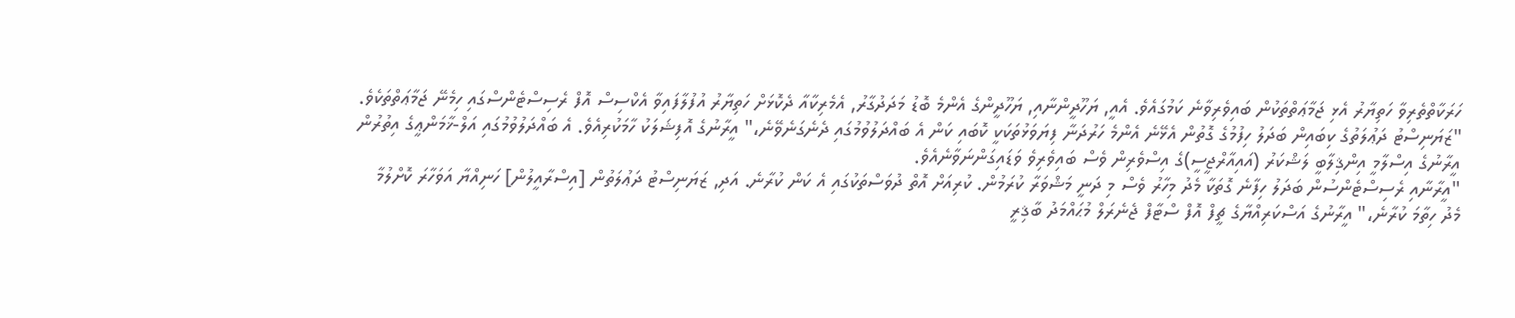ހަރަކާތްތެރިވާ ހަތިޔާރު އެޅި ޖަމާޢަތްތަކުން ބައިވެރިވާނެ ކަމުގައެވެ. އެއީ, ޔަހޫދީންނާއި, ޔަހޫދީންގެ އެންމެ ބޮޑު މަދަދުގާރު, އެމެރިކާއާ ދެކޮޅަށް ހަތިޔާރު އުފުލާފައިވާ އެކްސިސް އޮފް ރެސިސްޓެންސްގައި ހިމެނޭ ޖަމާޢަތްތަކެވެ.
"ޒަޔަނިސްޓު ދަޢުލަތުގެ ކިބައިން ބަދަލު ހިފުމުގެ ގޮތުން އެޅޭނެ އެންމެ ހަރުދަނާ ފިޔަވަޅުތަކަކީ ކޮބައި ކަން އެ ބައްދަލުވުމުގައި ދެނެގަނެވޭނެ،" އީރާނުގެ އޮފިޝަލަކު ހާމަކުރިއެވެ. އެ ބައްދަލުވުމުގައި އަލް-ޚާމަންޢީގެ އިތުރުން އީރާނުގެ އިސްލާމީ އިންޤިލާބީ ލަޝްކަރު (އައިއާރްޖީސީ)ގެ އިސްވެރިން ވެސް ބައިވެރިވެ ވަޑައިގަންނަވާނެއެވެ.
"އީރާނާއި ރެސިސްޓެންސުން ބަދަލު ހިފާނެ ގޮތަކާ މެދު މިހާރު ވެސް މި ދަނީ މަޝްވަރާ ކުރަމުން. ކުރިއަށް އޮތް ދުވަސްތަކުގައި އެ ކަން ކުރާނެ. އަދި, ޒަޔަނިސްޓު ދަޢުލަތުން [އިސްރާއީލުން] ހަނިއްޔާ އަވަހާރަ ކޮށްލުމާ މެދު ހިތާމަ ކުރާނެ،" އީރާނުގެ އަސްކަރިއްޔާގެ ޗީފް އޮފް ސްޓާފް ޖެނެރަލް މުޙައްމަދު ބާޤިރީ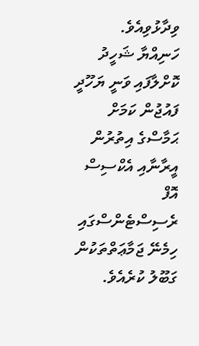ވިދާޅުވިއެވެ.
ހަނިއްޔާ ޝަހީދު ކޮށްލާފައި ވަނީ ޔަހޫދީ ފައުޖުން ކަމަށް ޙަމާސްގެ އިތުރުން އީރާނާއި އެކްސިސް އޮފް ރެސިސްޓެންސްގައި ހިމެނޭ ޖަމާޢަތްތަކުން ގަބޫލު ކުރެއެވެ.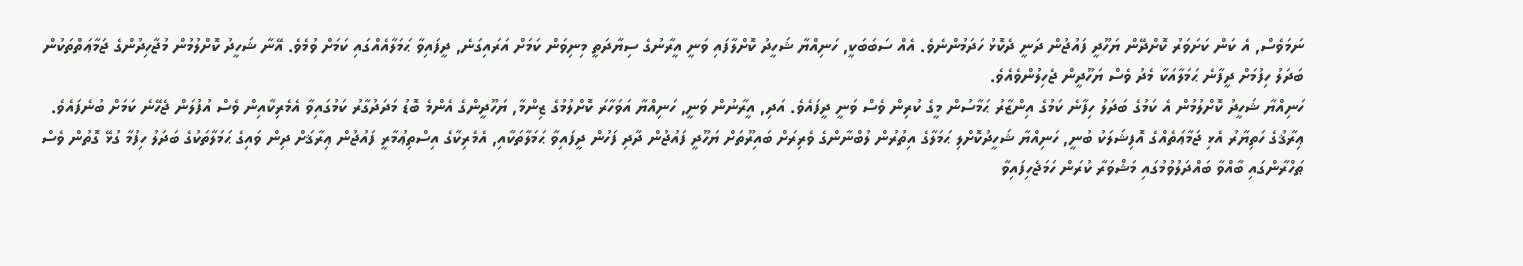ނަމަވެސް, އެ ކަން ކަށަވަރު ކޮށްދޭން ޔަހޫދީ ފައުޖުން ދަނީ ދެކޮޅު ހަދަމުންނެވެ. އެއް ސަބަބަކީ, ހަނިއްޔާ ޝަހީދު ކޮށްލާފައި ވަނީ އީރާނުގެ ސިޔާދަތީ މިނިވަން ކަމަށް އަރައިގަނެ, ދީފައިވާ ޙަމަލާއެއްގައި ކަމަށް ވުމެވެ. އޭނާ ޝަހީދު ކޮށްލުމުން މުޖާހިދުންގެ ޖަމާޢަތްތަކުން ބަދަލު ހިފުމަށް ދީފާނެ ޙަމަލާއަކާ މެދު ވެސް ޔަހޫދީން ޖެހިލުންވެއެވެ.
ހަނިއްޔާ ޝަހީދު ކޮށްލުމުން އެ ކަމުގެ ބަދަލު ހިފާނެ ކަމުގެ އިންޒާރު ޙަމާސުން މީގެ ކުރިން ވެސް ވަނީ ދީފައެވެ. އަދި, އީރާނުން ވަނީ, ހަނިއްޔާ އަވަހާރަ ކޮށްލުމުގެ ޒިންމާ, ޔަހޫދީންގެ އެންމެ ބޮޑު މަދަދުގާރު ކަމުގައިވާ އެމެރިކާއިން ވެސް އުފުލަން ޖެހޭނެ ކަމަށް ބުނެފައެވެ.
ޢިރާޤުގެ ހަތިޔާރު އެޅި ޖަމާޢަތެއްގެ އޮފިޝަލަކު ބުނީ, ހަނިއްޔާ ޝަހީދުކޮށްލި ޙަމަލާގެ އިތުރުން ލުބްނާންގެ ވެރިރަށް ބައިރޫތަށް ޔަހޫދީ ފައުޖުން ދާދި ފަހުން ދީފައިވާ ޙަމަލާތަކާއި, އެމެރިކާގެ އިސްތިޢުމާރީ ފައުޖުން ޢިރާޤަށް ދިން ވައިގެ ޙަމަލާތަކުގެ ބަދަލު ހިފުމާ ގުޅޭ ގޮތުން ވެސް ޠަހްރާންގައި ބާއްވާ ބައްދަލުވުމުގައި މަޝްވަރާ ކުރަން ހަމަޖެހިފައިވާ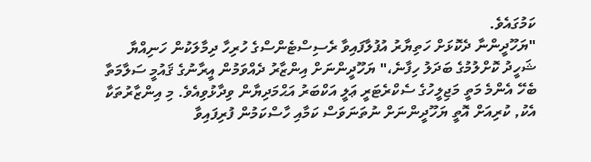ކަމުގައެވެ.
"ޔަހޫދީންނާ ދެކޮޅަށް ހަތިޔާރު އުފުލާފައިވާ ރެސިސްޓެންސްގެ ހުރިހާ ދިމާލަކުން ހަނިއްޔާ ޝަހީދު ކޮށްލުމުގެ ބަދަލު ހިފާނެ،" ޔަހޫދީންނަށް އިންޒާރު ދެއްވަމުން އީރާނުގެ ޤައުމީ ސަލާމަތާ ބެހޭ އެންމެ މަތީ މަޖިލީހުގެ ސެކްރެޓަރީ ޢަލީ އަކްބަރު އަޙްމަދިޔާން ވިދާޅުވިއެވެ. މި އިންޒާރުތަކާ އެކު, ކުރިއަށް އޮތީ ޔަހޫދީންނަށް ނުތަނަވަސް ކަމާއި ހާސްކަމުން ފުރިފައިވާ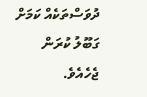ދުވަސްތަކެއް ކަމަށް ގަބޫލު ކުރަން ޖެހެއެވެ.